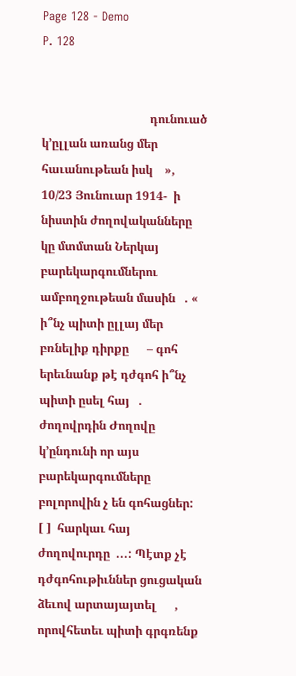Page 128 - Demo
P. 128


                                    դունուած կ՚ըլլան առանց մեր հաւանութեան իսկ    »,  10/23 Յունուար 1914-  ի նիստին ժողովականները կը մտմտան Ներկայ բարեկարգումներու ամբողջութեան մասին   . «     ի՞նչ պիտի ըլլայ մեր բռնելիք դիրքը      – գոհ երեւնանք թէ դժգոհ ի՞նչ պիտի ըսել հայ   .     ժողովրդին Ժողովը կ՚ընդունի որ այս բարեկարգումները բոլորովին չ են գոհացներ:         [ ]  հարկաւ հայ ժողովուրդը  ...: Պէտք չէ դժգոհութիւններ ցուցական ձեւով արտայայտել      , որովհետեւ պիտի գրգռենք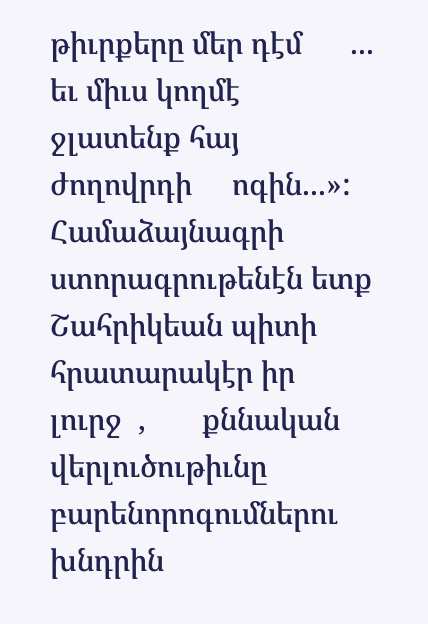թիւրքերը մեր դէմ      ...   եւ միւս կողմէ ջլատենք հայ ժողովրդի     ոգին...»:  Համաձայնագրի ստորագրութենէն ետք Շահրիկեան պիտի հրատարակէր իր լուրջ  ,       քննական վերլուծութիւնը բարենորոգումներու խնդրին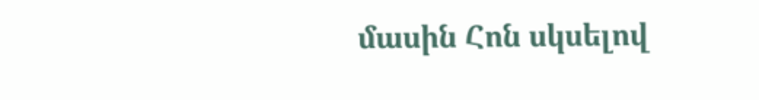մասին Հոն սկսելով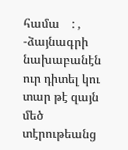համա    : ,   -ձայնագրի նախաբանէն ուր դիտել կու տար թէ զայն մեծ տէրութեանց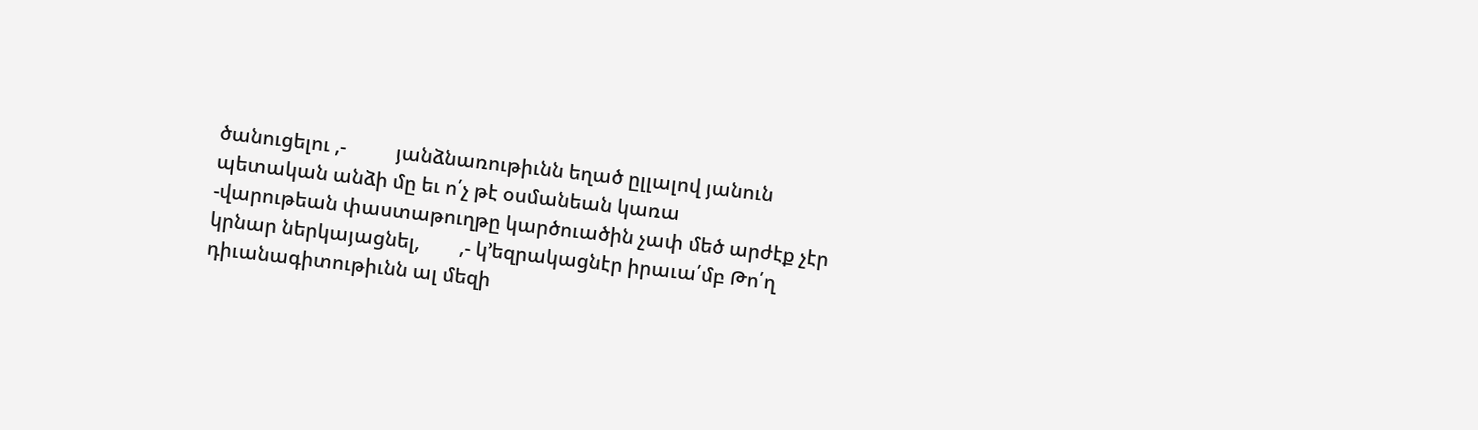ծանուցելու ,-          յանձնառութիւնն եղած ըլլալով յանուն պետական անձի մը եւ ո՛չ թէ օսմանեան կառա                -վարութեան փաստաթուղթը կարծուածին չափ մեծ արժէք չէր կրնար ներկայացնել,        ,- կ՚եզրակացնէր իրաւա՛մբ Թո՛ղ դիւանագիտութիւնն ալ մեզի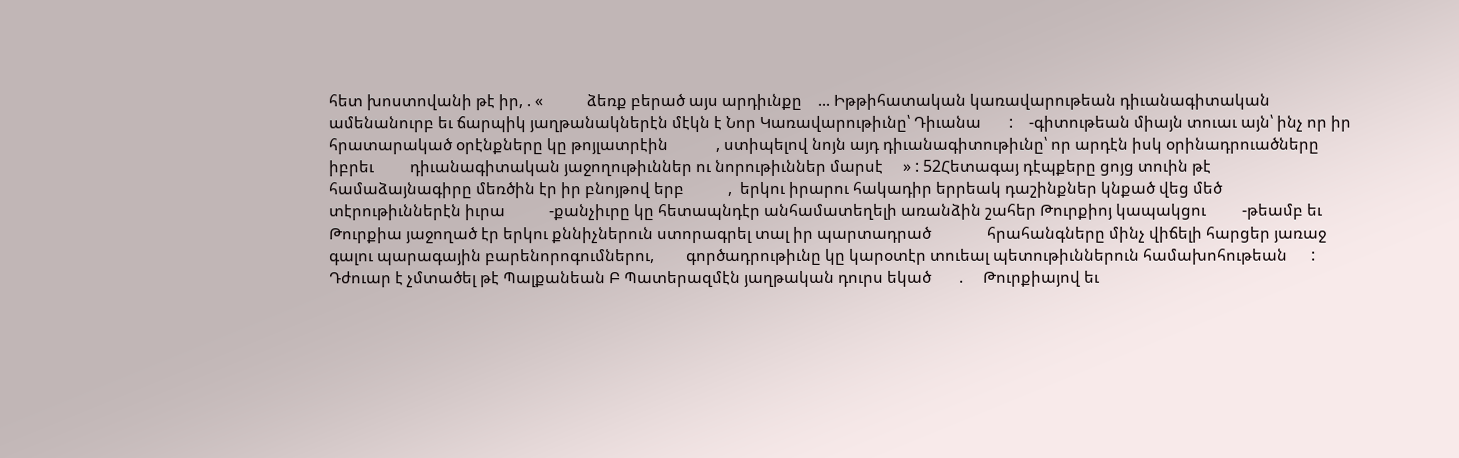հետ խոստովանի թէ իր, . «           ձեռք բերած այս արդիւնքը    ... Իթթիհատական կառավարութեան դիւանագիտական   ամենանուրբ եւ ճարպիկ յաղթանակներէն մէկն է Նոր Կառավարութիւնը՝ Դիւանա       :    -գիտութեան միայն տուաւ այն՝ ինչ որ իր հրատարակած օրէնքները կը թոյլատրէին            , ստիպելով նոյն այդ դիւանագիտութիւնը՝ որ արդէն իսկ օրինադրուածները իբրեւ         դիւանագիտական յաջողութիւններ ու նորութիւններ մարսէ     » : 52Հետագայ դէպքերը ցոյց տուին թէ համաձայնագիրը մեռծին էր իր բնոյթով երբ           ,  երկու իրարու հակադիր երրեակ դաշինքներ կնքած վեց մեծ տէրութիւններէն իւրա           -քանչիւրը կը հետապնդէր անհամատեղելի առանձին շահեր Թուրքիոյ կապակցու         -թեամբ եւ Թուրքիա յաջողած էր երկու քննիչներուն ստորագրել տալ իր պարտադրած              հրահանգները մինչ վիճելի հարցեր յառաջ գալու պարագային բարենորոգումներու,        գործադրութիւնը կը կարօտէր տուեալ պետութիւններուն համախոհութեան      :  Դժուար է չմտածել թէ Պալքանեան Բ Պատերազմէն յաղթական դուրս եկած       .     Թուրքիայով եւ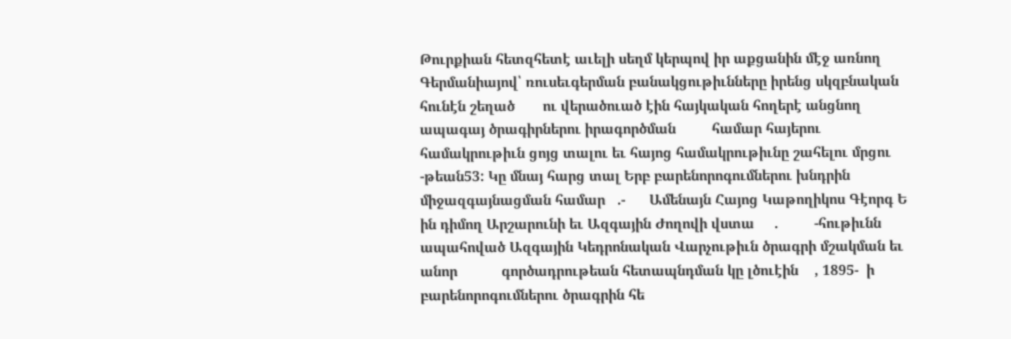Թուրքիան հետզհետէ աւելի սեղմ կերպով իր աքցանին մէջ առնող             Գերմանիայով՝ ռուսեւգերման բանակցութիւնները իրենց սկզբնական հունէն շեղած       ու վերածուած էին հայկական հողերէ անցնող ապագայ ծրագիրներու իրագործման         համար հայերու համակրութիւն ցոյց տալու եւ հայոց համակրութիւնը շահելու մրցու           -թեան53: Կը մնայ հարց տալ Երբ բարենորոգումներու խնդրին միջազգայնացման համար   .-      Ամենայն Հայոց Կաթողիկոս Գէորգ Ե ին դիմող Արշարունի եւ Ազգային Ժողովի վստա     .         -հութիւնն ապահոված Ազգային Կեդրոնական Վարչութիւն ծրագրի մշակման եւ անոր           գործադրութեան հետապնդման կը լծուէին    , 1895-  ի բարենորոգումներու ծրագրին հե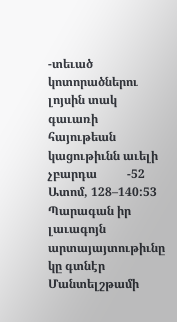-տեւած կոտորածներու լոյսին տակ գաւառի հայութեան կացութիւնն աւելի չբարդա          -52 Ատոմ, 128–140:53 Պարագան իր լաւագոյն արտայայտութիւնը կը գտնէր Մանտելշթամի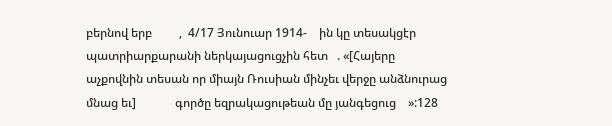բերնով երբ         ,  4/17 Յունուար 1914-    ին կը տեսակցէր պատրիարքարանի ներկայացուցչին հետ   . «[Հայերը աչքովնին տեսան որ միայն Ռուսիան մինչեւ վերջը անձնուրաց մնաց եւ]             գործը եզրակացութեան մը յանգեցուց    »:128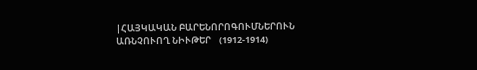|ՀԱՅԿԱԿԱՆ ԲԱՐԵՆՈՐՈԳՈՒՄՆԵՐՈՒՆ ԱՌՆՉՈՒՈՂ ՆԻՒԹԵՐ    (1912-1914)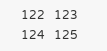122   123   124   125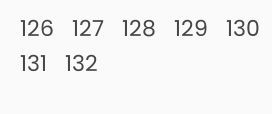126   127   128   129   130   131   132